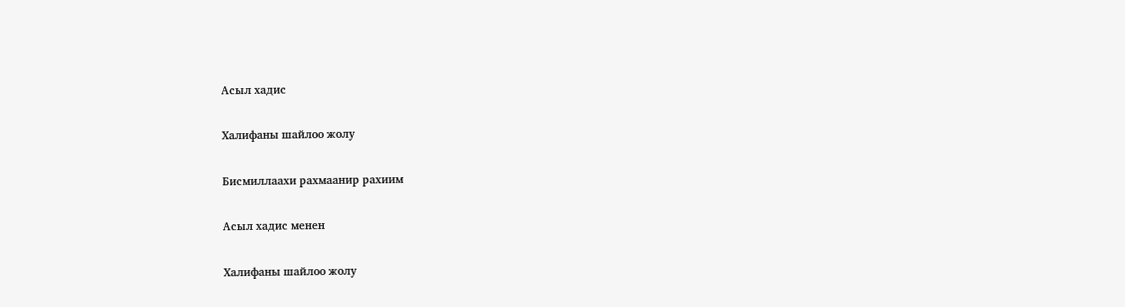Асыл хадис

Халифаны шайлоо жолу

Бисмиллаахи рахмаанир рахиим

Асыл хадис менен

Халифаны шайлоо жолу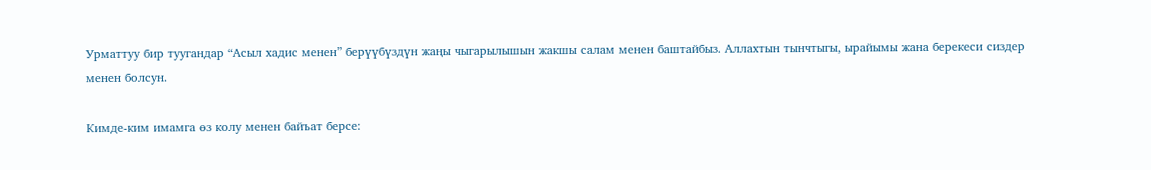Урматтуу бир туугандар “Асыл хадис менен” берүүбүздүн жаңы чыгарылышын жакшы салам менен баштайбыз. Аллахтын тынчтыгы, ырайымы жана берекеси сиздер менен болсун.

Кимде-ким имамга өз колу менен байъат берсе: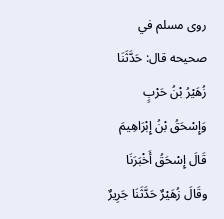روى مسلم في صحيحه قال: حَدَّثَنَا زُهَيْرُ بْنُ حَرْبٍ وَإِسْحَقُ بْنُ إِبْرَاهِيمَ قَالَ إِسْحَقُ أَخْبَرَنَا وقَالَ زُهَيْرٌ حَدَّثَنَا جَرِيرٌ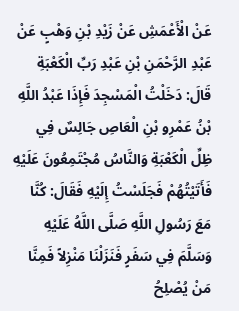عَنْ الْأَعْمَشِ عَنْ زَيْدِ بْنِ وَهْبٍ عَنْ عَبْدِ الرَّحْمَنِ بْنِ عَبْدِ رَبِّ الْكَعْبَةِ قَالَ: دَخَلْتُ الْمَسْجِدَ فَإِذَا عَبْدُ اللَّهِ بْنُ عَمْرِو بْنِ الْعَاصِ جَالِسٌ فِي ظِلِّ الْكَعْبَةِ وَالنَّاسُ مُجْتَمِعُونَ عَلَيْهِ فَأَتَيْتُهُمْ فَجَلَسْتُ إِلَيْهِ فَقَالَ: كُنَّا مَعَ رَسُولِ اللَّهِ صَلَّى اللَّهُ عَلَيْهِ وَسَلَّمَ فِي سَفَرٍ فَنَزَلْنَا مَنْزِلاً فَمِنَّا مَنْ يُصْلِحُ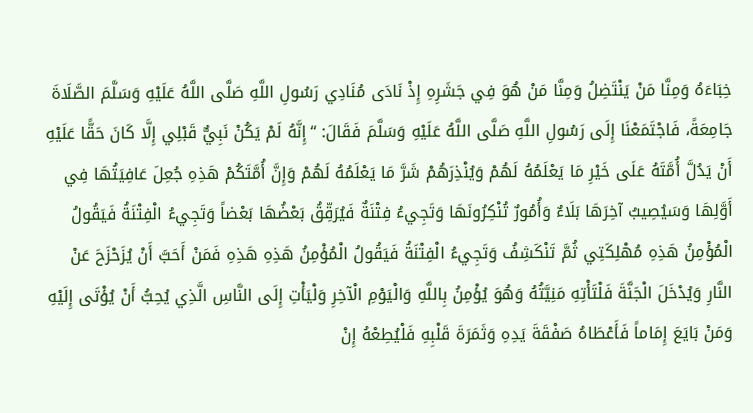خِبَاءَهُ وَمِنَّا مَنْ يَنْتَضِلُ وَمِنَّا مَنْ هُوَ فِي جَشَرِهِ إِذْ نَادَى مُنَادِي رَسُولِ اللَّهِ صَلَّى اللَّهُ عَلَيْهِ وَسَلَّمَ الصَّلَاةَ جَامِعَةً، فَاجْتَمَعْنَا إِلَى رَسُولِ اللَّهِ صَلَّى اللَّهُ عَلَيْهِ وَسَلَّمَ فَقَالَ: “إِنَّهُ لَمْ يَكُنْ نَبِيٌّ قَبْلِي إِلَّا كَانَ حَقًّا عَلَيْهِ أَنْ يَدُلَّ أُمَّتَهُ عَلَى خَيْرِ مَا يَعْلَمُهُ لَهُمْ وَيُنْذِرَهُمْ شَرَّ مَا يَعْلَمُهُ لَهُمْ وَإِنَّ أُمَّتَكُمْ هَذِهِ جُعِلَ عَافِيَتُهَا فِي أَوَّلِهَا وَسَيُصِيبُ آخِرَهَا بَلَاءٌ وَأُمُورٌ تُنْكِرُونَهَا وَتَجِيءُ فِتْنَةٌ فَيُرَقِّقُ بَعْضُهَا بَعْضاً وَتَجِيءُ الْفِتْنَةُ فَيَقُولُ الْمُؤْمِنُ هَذِهِ مُهْلِكَتِي ثُمَّ تَنْكَشِفُ وَتَجِيءُ الْفِتْنَةُ فَيَقُولُ الْمُؤْمِنُ هَذِهِ هَذِهِ فَمَنْ أَحَبَّ أَنْ يُزَحْزَحَ عَنْ النَّارِ وَيُدْخَلَ الْجَنَّةَ فَلْتَأْتِهِ مَنِيَّتُهُ وَهُوَ يُؤْمِنُ بِاللَّهِ وَالْيَوْمِ الْآخِرِ وَلْيَأْتِ إِلَى النَّاسِ الَّذِي يُحِبُّ أَنْ يُؤْتَى إِلَيْهِ وَمَنْ بَايَعَ إِمَاماً فَأَعْطَاهُ صَفْقَةَ يَدِهِ وَثَمَرَةَ قَلْبِهِ فَلْيُطِعْهُ إِنْ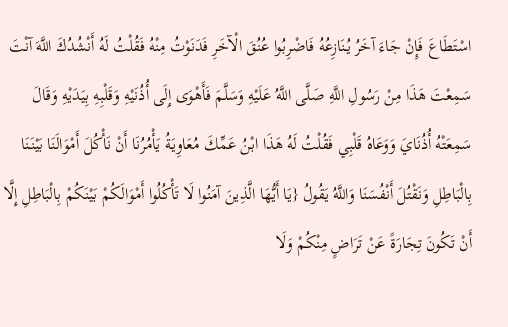اسْتَطَاعَ فَإِنْ جَاءَ آخَرُ يُنَازِعُهُ فَاضْرِبُوا عُنُقَ الْآخَرِ فَدَنَوْتُ مِنْهُ فَقُلْتُ لَهُ أَنْشُدُكَ اللَّهَ آنْتَ سَمِعْتَ هَذَا مِنْ رَسُولِ اللَّهِ صَلَّى اللَّهُ عَلَيْهِ وَسَلَّمَ فَأَهْوَى إِلَى أُذُنَيْهِ وَقَلْبِهِ بِيَدَيْهِ وَقَالَ سَمِعَتْهُ أُذُنَايَ وَوَعَاهُ قَلْبِي فَقُلْتُ لَهُ هَذَا ابْنُ عَمِّكَ مُعَاوِيَةُ يَأْمُرُنَا أَنْ نَأْكُلَ أَمْوَالَنَا بَيْنَنَا بِالْبَاطِلِ وَنَقْتُلَ أَنْفُسَنَا وَاللَّهُ يَقُولُ {يَا أَيُّهَا الَّذِينَ آمَنُوا لَا تَأْكُلُوا أَمْوَالَكُمْ بَيْنَكُمْ بِالْبَاطِلِ إِلَّا أَنْ تَكُونَ تِجَارَةً عَنْ تَرَاضٍ مِنْكُمْ وَلَا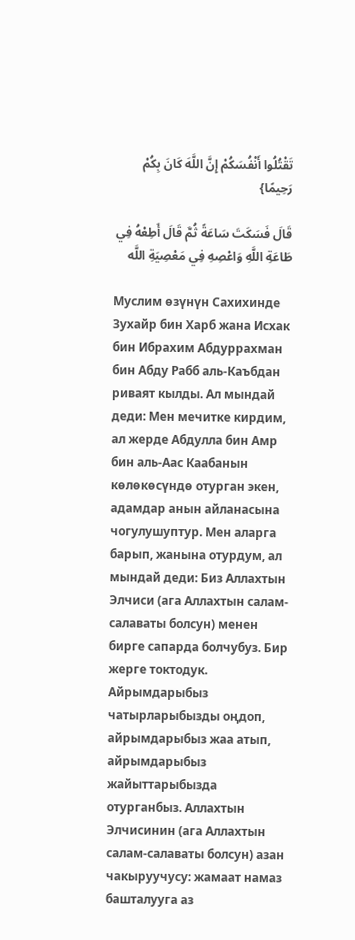تَقْتُلُوا أَنْفُسَكُمْ إِنَّ اللَّهَ كَانَ بِكُمْ رَحِيمًا}

قَالَ فَسَكَتَ سَاعَةً ثُمَّ قَالَ أَطِعْهُ فِي طَاعَةِ اللَّهِ وَاعْصِهِ فِي مَعْصِيَةِ اللَّه

Муслим өзүнүн Сахихинде Зухайр бин Харб жана Исхак бин Ибрахим Абдуррахман бин Абду Рабб аль-Каъбдан риваят кылды. Ал мындай деди: Мен мечитке кирдим, ал жерде Абдулла бин Амр бин аль-Аас Каабанын көлөкөсүндө отурган экен, адамдар анын айланасына чогулушуптур. Мен аларга барып, жанына отурдум, ал мындай деди: Биз Аллахтын Элчиси (ага Аллахтын салам-салаваты болсун) менен бирге сапарда болчубуз. Бир жерге токтодук. Айрымдарыбыз чатырларыбызды оңдоп, айрымдарыбыз жаа атып, айрымдарыбыз жайыттарыбызда отурганбыз. Аллахтын Элчисинин (ага Аллахтын салам-салаваты болсун) азан чакыруучусу: жамаат намаз башталууга аз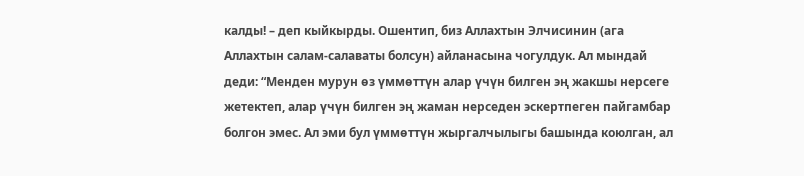калды! – деп кыйкырды. Ошентип, биз Аллахтын Элчисинин (ага Аллахтын салам-салаваты болсун) айланасына чогулдук. Ал мындай деди: “Менден мурун өз үммөттүн алар үчүн билген эң жакшы нерсеге жетектеп, алар үчүн билген эң жаман нерседен эскертпеген пайгамбар болгон эмес. Ал эми бул үммөттүн жыргалчылыгы башында коюлган, ал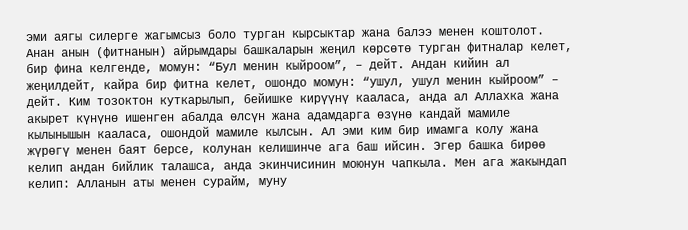эми аягы силерге жагымсыз боло турган кырсыктар жана балээ менен коштолот. Анан анын (фитнанын) айрымдары башкаларын жеңил көрсөтө турган фитналар келет, бир фина келгенде, момун: “Бул менин кыйроом”, – дейт. Андан кийин ал жеңилдейт, кайра бир фитна келет, ошондо момун: “ушул, ушул менин кыйроом” – дейт. Ким тозоктон куткарылып, бейишке кирүүнү кааласа, анда ал Аллахка жана акырет күнүнө ишенген абалда өлсүн жана адамдарга өзүнө кандай мамиле кылынышын кааласа, ошондой мамиле кылсын. Ал эми ким бир имамга колу жана жүрөгү менен баят берсе, колунан келишинче ага баш ийсин. Эгер башка бирөө келип андан бийлик талашса, анда экинчисинин моюнун чапкыла. Мен ага жакындап келип: Алланын аты менен сурайм, муну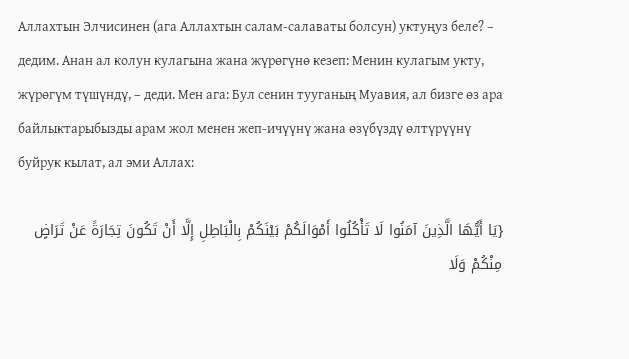Аллахтын Элчисинен (ага Аллахтын салам-салаваты болсун) уктуңуз беле? – дедим. Анан ал колун кулагына жана жүрөгүнө кезеп: Менин кулагым укту, жүрөгүм түшүндү, – деди. Мен ага: Бул сенин тууганың Муавия, ал бизге өз ара байлыктарыбызды арам жол менен жеп-ичүүнү жана өзүбүздү өлтүрүүнү буйрук кылат, ал эми Аллах:

{يَا أَيُّهَا الَّذِينَ آمَنُوا لَا تَأْكُلُوا أَمْوَالَكُمْ بَيْنَكُمْ بِالْبَاطِلِ إِلَّا أَنْ تَكُونَ تِجَارَةً عَنْ تَرَاضٍ مِنْكُمْ وَلَا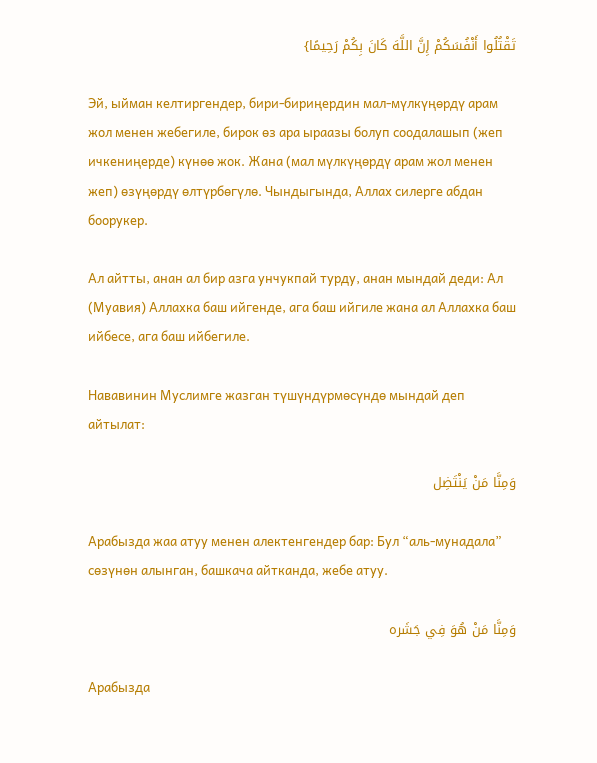تَقْتُلُوا أَنْفُسَكُمْ إِنَّ اللَّهَ كَانَ بِكُمْ رَحِيمًا}

Эй, ыйман келтиргендер, бири-бириңердин мал-мүлкүңөрдү арам жол менен жебегиле, бирок өз ара ыраазы болуп соодалашып (жеп ичкениңерде) күнөө жок. Жана (мал мүлкүңөрдү арам жол менен жеп) өзүңөрдү өлтүрбөгүлө. Чындыгында, Аллах силерге абдан боорукер.

Ал айтты, анан ал бир азга унчукпай турду, анан мындай деди: Ал (Муавия) Аллахка баш ийгенде, ага баш ийгиле жана ал Аллахка баш ийбесе, ага баш ийбегиле.

Нававинин Муслимге жазган түшүндүрмөсүндө мындай деп айтылат:

وَمِنَّا مَنْ يَنْتَضِل

Арабызда жаа атуу менен алектенгендер бар: Бул “аль-мунадала” сөзүнөн алынган, башкача айтканда, жебе атуу.

وَمِنَّا مَنْ هُوَ فِي جَشَره

Арабызда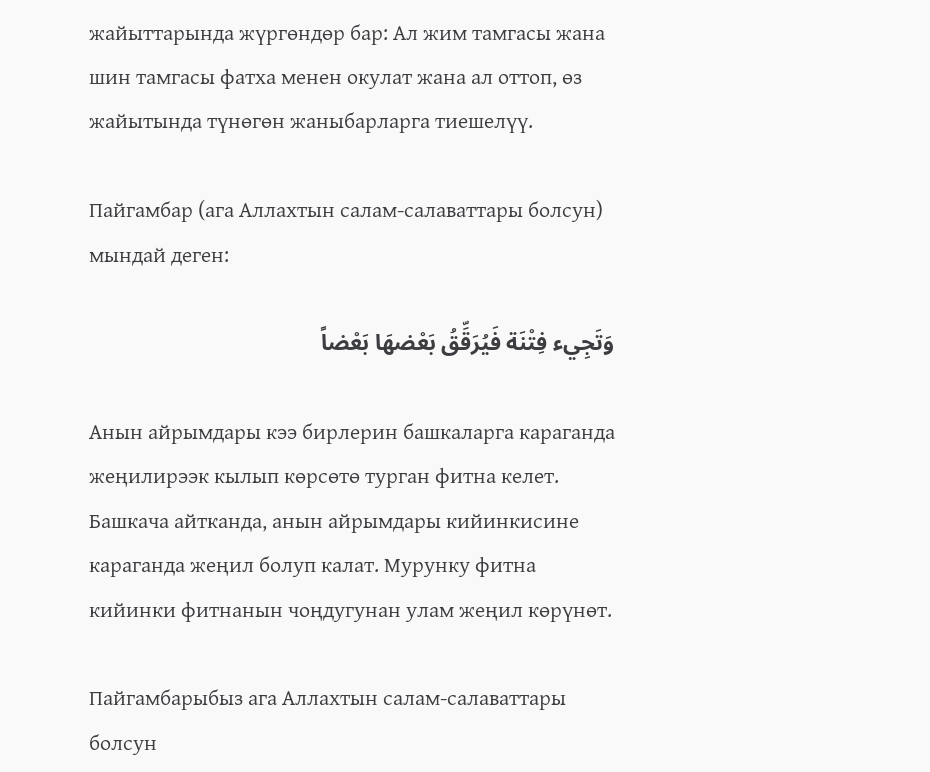жайыттарында жүргөндөр бар: Ал жим тамгасы жана шин тамгасы фатха менен окулат жана ал оттоп, өз жайытында түнөгөн жаныбарларга тиешелүү.

Пайгамбар (ага Аллахтын салам-салаваттары болсун) мындай деген:

وَتَجِيء فِتْنَة فَيُرَقِّقُ بَعْضهَا بَعْضاً

Анын айрымдары кээ бирлерин башкаларга караганда жеңилирээк кылып көрсөтө турган фитна келет. Башкача айтканда, анын айрымдары кийинкисине караганда жеңил болуп калат. Мурунку фитна кийинки фитнанын чоңдугунан улам жеңил көрүнөт.

Пайгамбарыбыз ага Аллахтын салам-салаваттары болсун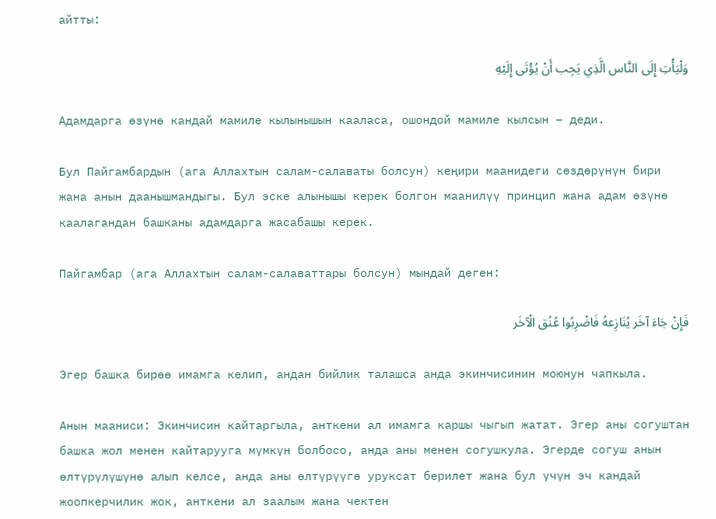айтты:

وَلْيَأْتِ إِلَى النَّاس الَّذِي يَجِب أَنْ يُؤْتَى إِلَيْهِ

Адамдарга өзүнө кандай мамиле кылынышын кааласа, ошондой мамиле кылсын – деди.

Бул Пайгамбардын (ага Аллахтын салам-салаваты болсун) кеңири маанидеги сөздөрүнүн бири жана анын даанышмандыгы. Бул эске алынышы керек болгон маанилүү принцип жана адам өзүнө каалагандан башканы адамдарга жасабашы керек.

Пайгамбар (ага Аллахтын салам-салаваттары болсун) мындай деген:

فَإِنْ جَاءَ آخَر يُنَازِعهُ فَاضْرِبُوا عُنُق الْآخَر

Эгер башка бирөө имамга келип, андан бийлик талашса анда экинчисинин моюнун чапкыла.

Анын мааниси: Экинчисин кайтаргыла, анткени ал имамга каршы чыгып жатат. Эгер аны согуштан башка жол менен кайтарууга мүмкүн болбосо, анда аны менен согушкула. Эгерде согуш анын өлтүрүлүшүнө алып келсе, анда аны өлтүрүүгө уруксат берилет жана бул үчүн эч кандай жоопкерчилик жок, анткени ал заалым жана чектен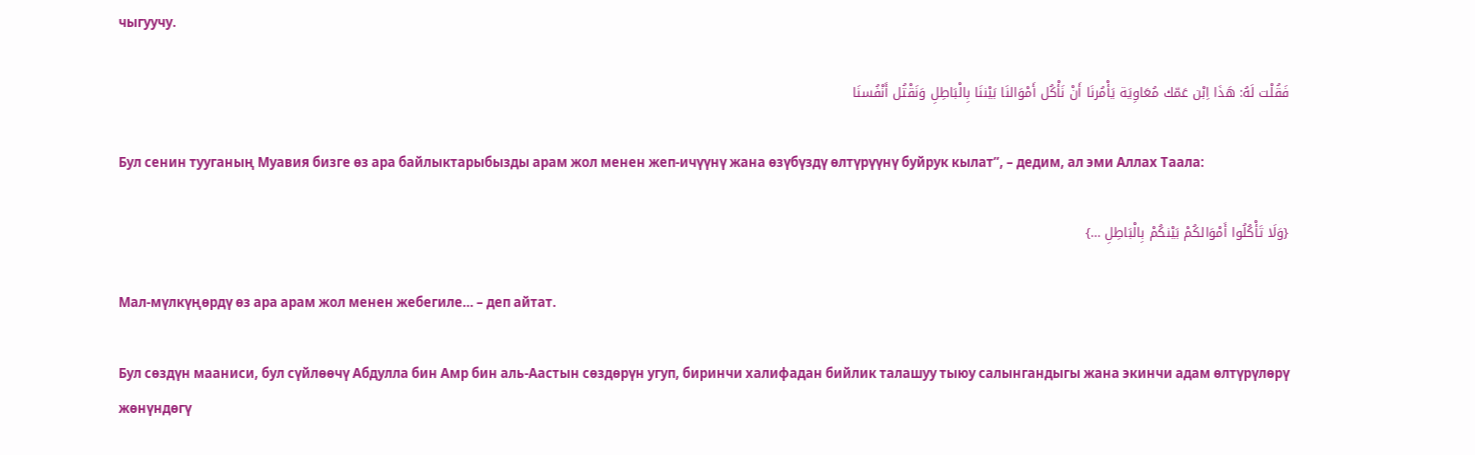чыгуучу.

فَقُلْت لَهُ: هَذَا اِبْن عَمّك مُعَاوِيَة يَأْمُرنَا أَنْ نَأْكُل أَمْوَالنَا بَيْننَا بِالْبَاطِلِ وَنَقْتُل أَنْفُسنَا

Бул сенин тууганың Муавия бизге өз ара байлыктарыбызды арам жол менен жеп-ичүүнү жана өзүбүздү өлтүрүүнү буйрук кылат”, – дедим, ал эми Аллах Таала:

{وَلَا تَأْكُلُوا أَمْوَالكُمْ بَيْنكُمْ بِالْبَاطِلِ …}

Мал-мүлкүңөрдү өз ара арам жол менен жебегиле… – деп айтат.

Бул сөздүн мааниси, бул сүйлөөчү Абдулла бин Амр бин аль-Аастын сөздөрүн угуп, биринчи халифадан бийлик талашуу тыюу салынгандыгы жана экинчи адам өлтүрүлөрү жөнүндөгү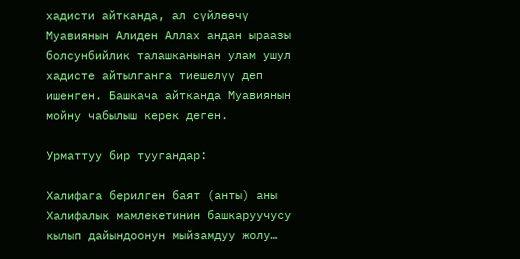хадисти айтканда, ал сүйлөөчү Муавиянын Алиден Аллах андан ыраазы болсунбийлик талашканынан улам ушул хадисте айтылганга тиешелүү деп ишенген. Башкача айтканда Муавиянын мойну чабылыш керек деген.

Урматтуу бир туугандар:

Халифага берилген баят (анты) аны Халифалык мамлекетинин башкаруучусу кылып дайындоонун мыйзамдуу жолу…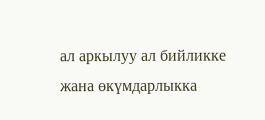ал аркылуу ал бийликке жана өкүмдарлыкка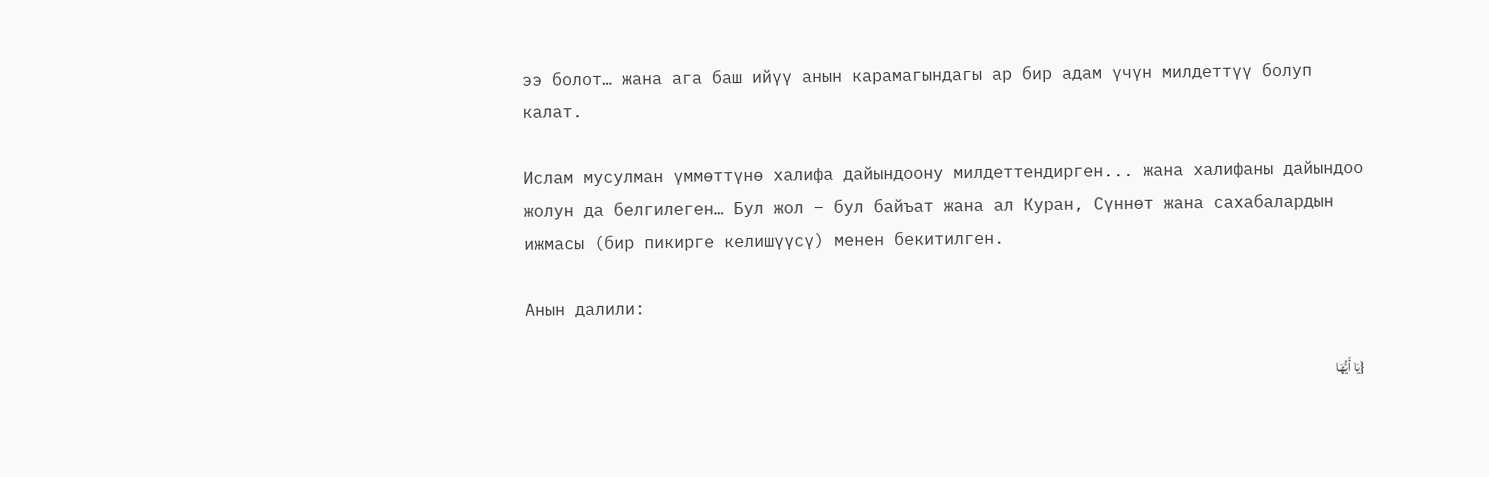ээ болот… жана ага баш ийүү анын карамагындагы ар бир адам үчүн милдеттүү болуп калат.

Ислам мусулман үммөттүнө халифа дайындоону милдеттендирген... жана халифаны дайындоо жолун да белгилеген… Бул жол – бул байъат жана ал Куран, Сүннөт жана сахабалардын ижмасы (бир пикирге келишүүсү) менен бекитилген.

Анын далили:

{يَا أَيُّهَا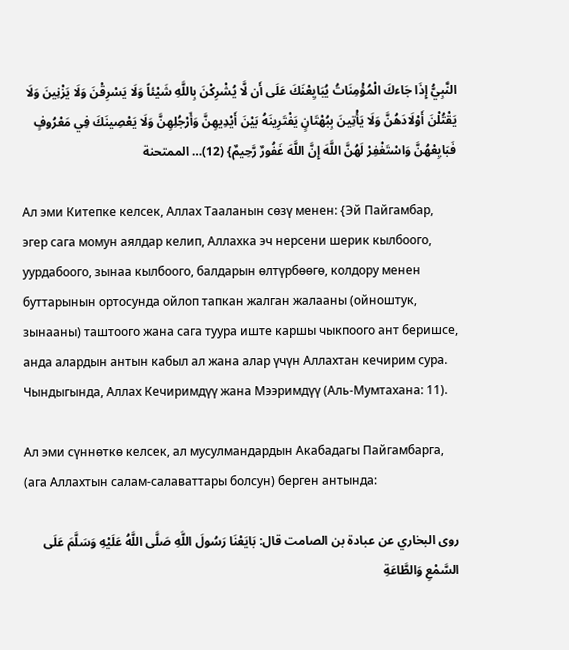النَّبِيُّ إِذَا جَاءكَ الْمُؤْمِنَاتُ يُبَايِعْنَكَ عَلَى أَن لَّا يُشْرِكْنَ بِاللَّهِ شَيْئاً وَلَا يَسْرِقْنَ وَلَا يَزْنِينَ وَلَا يَقْتُلْنَ أَوْلَادَهُنَّ وَلَا يَأْتِينَ بِبُهْتَانٍ يَفْتَرِينَهُ بَيْنَ أَيْدِيهِنَّ وَأَرْجُلِهِنَّ وَلَا يَعْصِينَكَ فِي مَعْرُوفٍ فَبَايِعْهُنَّ وَاسْتَغْفِرْ لَهُنَّ اللَّهَ إِنَّ اللَّهَ غَفُورٌ رَّحِيمٌ} (12)… الممتحنة

Ал эми Китепке келсек, Аллах Тааланын сөзү менен: {Эй Пайгамбар, эгер сага момун аялдар келип, Аллахка эч нерсени шерик кылбоого, уурдабоого, зынаа кылбоого, балдарын өлтүрбөөгө, колдору менен буттарынын ортосунда ойлоп тапкан жалган жалааны (ойноштук, зынааны) таштоого жана сага туура иште каршы чыкпоого ант беришсе, анда алардын антын кабыл ал жана алар үчүн Аллахтан кечирим сура. Чындыгында, Аллах Кечиримдүү жана Мээримдүү (Аль-Мумтахана: 11).

Ал эми сүннөткө келсек, ал мусулмандардын Акабадагы Пайгамбарга, (ага Аллахтын салам-салаваттары болсун) берген антында:

روى البخاري عن عبادة بن الصامت قال: بَايَعْنَا رَسُولَ اللَّهِ صَلَّى اللَّهُ عَلَيْهِ وَسَلَّمَ عَلَى السَّمْعِ وَالطَّاعَةِ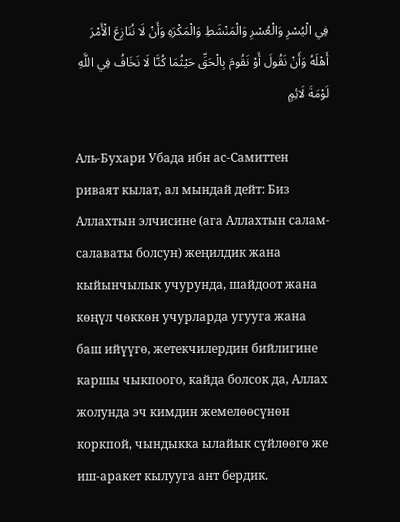فِي الْيُسْرِ وَالْعُسْرِ وَالْمَنْشَطِ وَالْمَكْرَهِ وَأَنْ لَا نُنَازِعَ الْأَمْرَ أَهْلَهُ وَأَنْ نَقُولَ أَوْ نَقُومَ بِالْحَقِّ حَيْثُمَا كُنَّا لَا نَخَافُ فِي اللَّهِ لَوْمَةَ لَائِمٍ

Аль-Бухари Убада ибн ас-Самиттен риваят кылат, ал мындай дейт: Биз Аллахтын элчисине (ага Аллахтын салам-салаваты болсун) жеңилдик жана кыйынчылык учурунда, шайдоот жана көңүл чөккөн учурларда угууга жана баш ийүүгө, жетекчилердин бийлигине каршы чыкпоого, кайда болсок да, Аллах жолунда эч кимдин жемелөөсүнөн коркпой, чындыкка ылайык сүйлөөгө же иш-аракет кылууга ант бердик.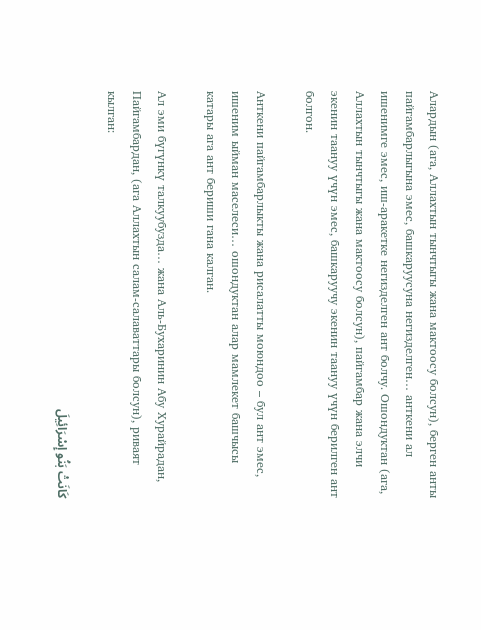Алардын (ага, Аллахтын тынчтыгы жана мактоосу болсун), берген анты пайгамбарлыгына эмес, башкаруусуна негизделген… анткени ал ишенимге эмес, иш-аракетке негизделген ант болчу. Ошондуктан (ага, Аллахтын тынчтыгы жана мактоосу болсун), пайгамбар жана элчи экенин таануу үчүн эмес, башкаруучу экенин таануу үчүн берилген ант болгон.

Анткени пайгамбарлыкты жана рисалатты моюндоо – бул ант эмес, ишеним ыйман маселеси… ошондуктан алар мамлекет башчысы катары ага ант бериши гана калган.

Ал эми бүгүнкү талкуубузда… жана Аль-Бухаринин Абу Хурайрадан, Пайгамбардан, (ага Аллахтын салам-салаваттары болсун), риваят кылган:

كَانَتْ بَنُو إِسْرَائِيلَ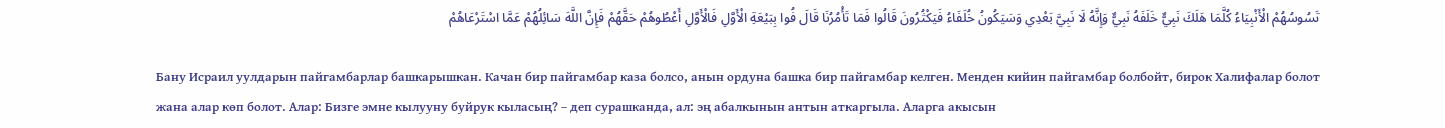تَسُوسُهُمْ الْأَنْبِيَاءُ كُلَّمَا هَلَكَ نَبِيٌّ خَلَفَهُ نَبِيٌّ وَإِنَّهُ لَا نَبِيَّ بَعْدِي وَسَيَكُونُ خُلَفَاءُ فَيَكْثُرُونَ قَالُوا فَمَا تَأْمُرُنَا قَالَ فُوا بِبَيْعَةِ الْأَوَّلِ فَالْأَوَّلِ أَعْطُوهُمْ حَقَّهُمْ فَإِنَّ اللَّهَ سَائِلُهُمْ عَمَّا اسْتَرْعَاهُمْ

Бану Исраил уулдарын пайгамбарлар башкарышкан. Качан бир пайгамбар каза болсо, анын ордуна башка бир пайгамбар келген. Менден кийин пайгамбар болбойт, бирок Халифалар болот жана алар көп болот. Алар: Бизге эмне кылууну буйрук кыласың? – деп сурашканда, ал: эң абалкынын антын аткаргыла. Аларга акысын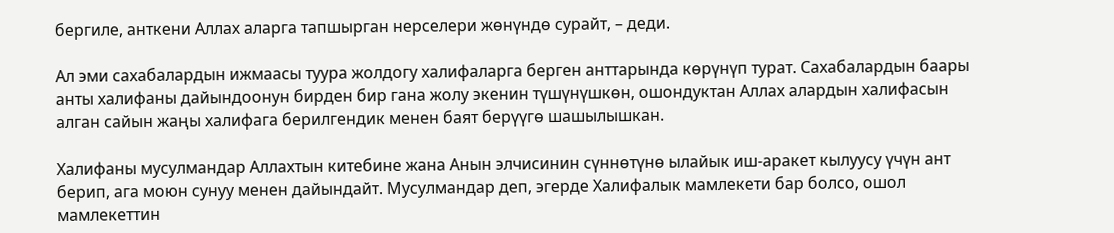бергиле, анткени Аллах аларга тапшырган нерселери жөнүндө сурайт, – деди.

Ал эми сахабалардын ижмаасы туура жолдогу халифаларга берген анттарында көрүнүп турат. Сахабалардын баары анты халифаны дайындоонун бирден бир гана жолу экенин түшүнүшкөн, ошондуктан Аллах алардын халифасын алган сайын жаңы халифага берилгендик менен баят берүүгө шашылышкан.

Халифаны мусулмандар Аллахтын китебине жана Анын элчисинин сүннөтүнө ылайык иш-аракет кылуусу үчүн ант берип, ага моюн сунуу менен дайындайт. Мусулмандар деп, эгерде Халифалык мамлекети бар болсо, ошол мамлекеттин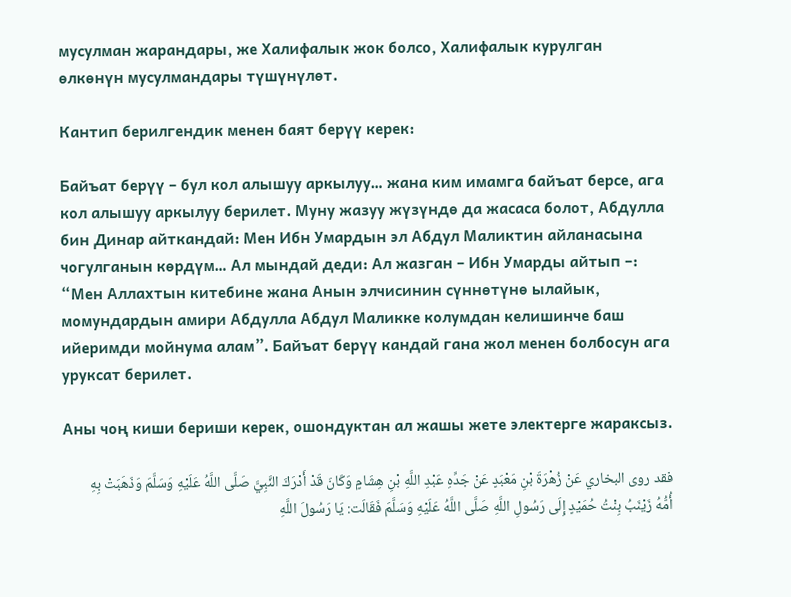мусулман жарандары, же Халифалык жок болсо, Халифалык курулган өлкөнүн мусулмандары түшүнүлөт.

Кантип берилгендик менен баят берүү керек:

Байъат берүү – бул кол алышуу аркылуу… жана ким имамга байъат берсе, ага кол алышуу аркылуу берилет. Муну жазуу жүзүндө да жасаса болот, Абдулла бин Динар айткандай: Мен Ибн Умардын эл Абдул Маликтин айланасына чогулганын көрдүм… Ал мындай деди: Ал жазган – Ибн Умарды айтып –: “Мен Аллахтын китебине жана Анын элчисинин сүннөтүнө ылайык, момундардын амири Абдулла Абдул Маликке колумдан келишинче баш ийеримди мойнума алам”. Байъат берүү кандай гана жол менен болбосун ага уруксат берилет.

Аны чоң киши бериши керек, ошондуктан ал жашы жете электерге жараксыз.

فقد روى البخاري عَنْ زُهْرَةَ بْنِ مَعْبَدٍ عَنْ جَدِّهِ عَبْدِ اللَّهِ بْنِ هِشَامٍ وَكَانَ قَدْ أَدْرَكَ النَّبِيَّ صَلَّى اللَّهُ عَلَيْهِ وَسَلَّمَ وَذَهَبَتْ بِهِ أُمُّهُ زَيْنَبُ بِنْتُ حُمَيْدٍ إِلَى رَسُولِ اللَّهِ صَلَّى اللَّهُ عَلَيْهِ وَسَلَّمَ فَقَالَت: يَا رَسُولَ اللَّهِ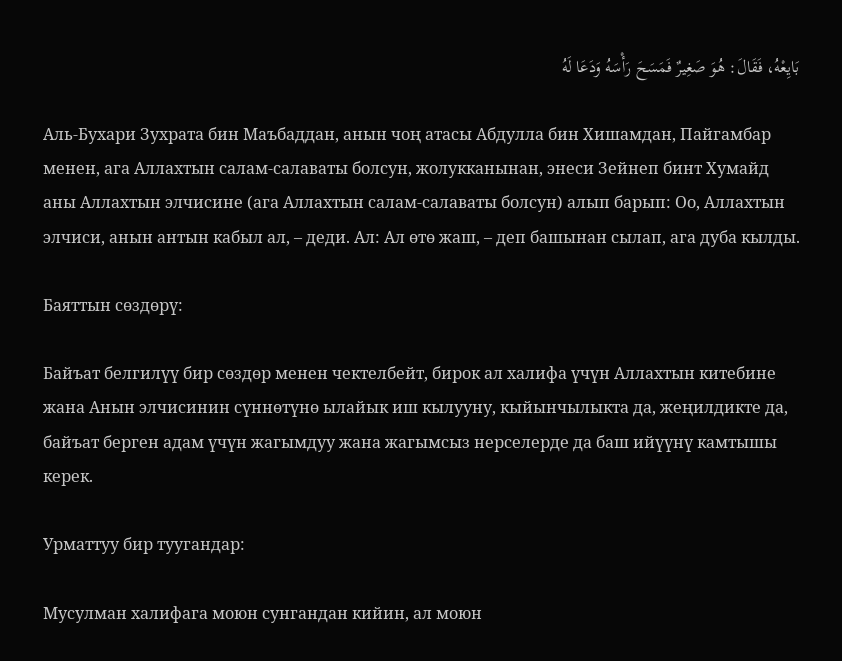بَايِعْهُ، فَقَالَ: هُوَ صَغِيرٌ فَمَسَحَ رَأْسَهُ وَدَعَا لَهُ

Аль-Бухари Зухрата бин Маъбаддан, анын чоң атасы Абдулла бин Хишамдан, Пайгамбар менен, ага Аллахтын салам-салаваты болсун, жолукканынан, энеси Зейнеп бинт Хумайд аны Аллахтын элчисине (ага Аллахтын салам-салаваты болсун) алып барып: Оо, Аллахтын элчиси, анын антын кабыл ал, – деди. Ал: Ал өтө жаш, – деп башынан сылап, ага дуба кылды.

Баяттын сөздөрү:

Байъат белгилүү бир сөздөр менен чектелбейт, бирок ал халифа үчүн Аллахтын китебине жана Анын элчисинин сүннөтүнө ылайык иш кылууну, кыйынчылыкта да, жеңилдикте да, байъат берген адам үчүн жагымдуу жана жагымсыз нерселерде да баш ийүүнү камтышы керек.

Урматтуу бир туугандар:

Мусулман халифага моюн сунгандан кийин, ал моюн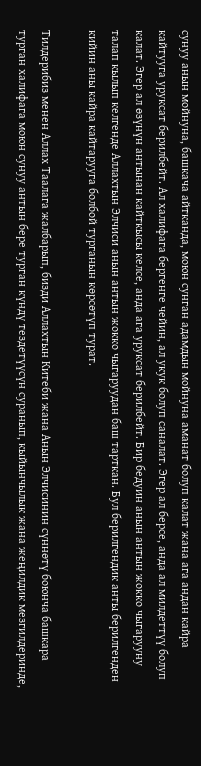сунуу анын мойнуна, башкача айтканда, моюн сунган адамдын мойнуна аманат болуп калат жана ага андан кайра кайтууга уруксат берилбейт. Ал халифага бергенге чейин, ал укук болуп саналат. Эгер ал берсе, анда ал милдеттүү болуп калат. Эгер ал өзүнүн антынан кайткысы келсе, анда ага уруксат берилбейт. Бир бедуин анын антын жокко чыгарууну талап кылып келгенде Аллахтын Элчиси анын антын жокко чыгаруудан баш тарткан. Бул берилгендик анты берилгенден кийин аны кайра кайтарууга болбой турганын көрсөтүп турат.

Тилдерибиз менен Аллах Таалага жалбарып, бизди Аллахтын Китеби жана Анын Элчисинин сүннөтү боюнча башкара турган халифага моюн сунуу антын бере турган күндү тездетүүсүн суранып, кыйынчылык жана жеңилдик мезгилдеринде,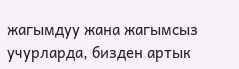жагымдуу жана жагымсыз учурларда, бизден артык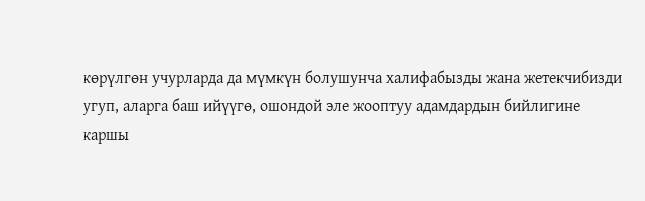көрүлгөн учурларда да мүмкүн болушунча халифабызды жана жетекчибизди угуп, аларга баш ийүүгө, ошондой эле жооптуу адамдардын бийлигине каршы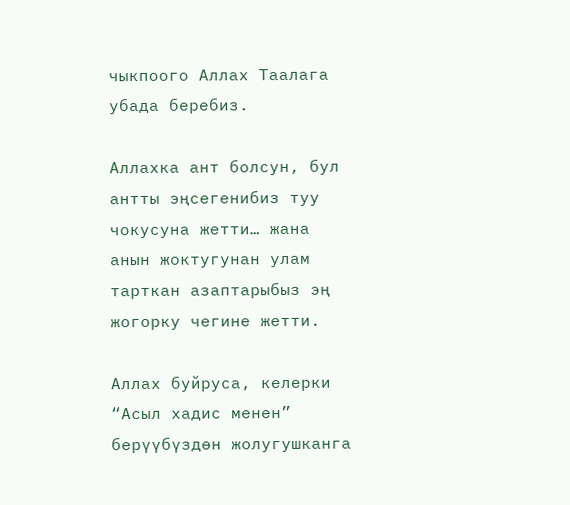чыкпоого Аллах Таалага убада беребиз.

Аллахка ант болсун, бул антты эңсегенибиз туу чокусуна жетти… жана анын жоктугунан улам тарткан азаптарыбыз эң жогорку чегине жетти.

Аллах буйруса, келерки “Асыл хадис менен” берүүбүздөн жолугушканга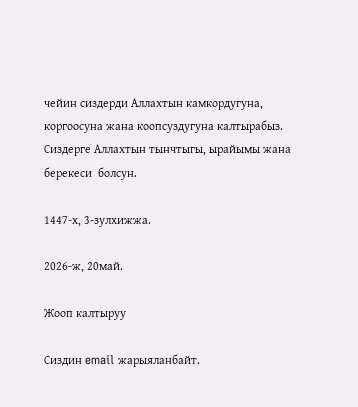чейин сиздерди Аллахтын камкордугуна, коргоосуна жана коопсуздугуна калтырабыз. Сиздерге Аллахтын тынчтыгы, ырайымы жана берекеси  болсун.

1447-х, 3-зулхижжа.

2026-ж, 20май.

Жооп калтыруу

Сиздин email жарыяланбайт.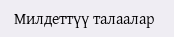Милдеттүү талаалар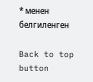* менен белгиленген

Back to top button